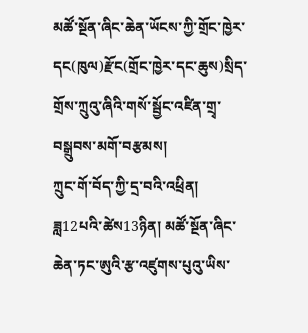མཚོ་སྔོན་ཞིང་ཆེན་ཡོངས་ཀྱི་གྲོང་ཁྱེར་དང(ཁུལ)རྫོང(གྲོང་ཁྱེར་དང་ཆུས)སྲིད་གྲོས་ཀྲུའུ་ཞིའི་གསོ་སྦྱོང་འཛིན་གྲྭ་བསྒྲུབས་མགོ་བརྩམས།
ཀྲུང་གོ་བོད་ཀྱི་དྲ་བའི་འཕྲིན།  ཟླ12པའི་ཚེས13ཉིན། མཚོ་སྔོན་ཞིང་ཆེན་ཏང་ཨུའི་རྩ་འཛུགས་པུའུ་ཡིས་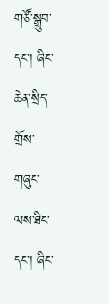གཙོ་སྒྲུབ་དང་། ཞིང་ཆེན་སྲིད་གྲོས་གཞུང་ལས་ཐིང་དང་། ཞིང་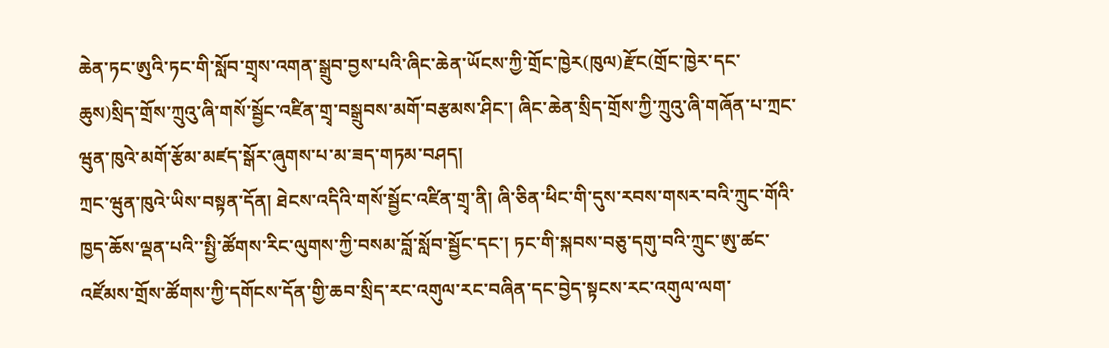ཆེན་ཏང་ཨུའི་ཏང་གི་སློབ་གྲྭས་འགན་སྒྲུབ་བྱས་པའི་ཞིང་ཆེན་ཡོངས་ཀྱི་གྲོང་ཁྱེར(ཁུལ)རྫོང(གྲོང་ཁྱེར་དང་ཆུས)སྲིད་གྲོས་ཀྲུའུ་ཞི་གསོ་སྦྱོང་འཛིན་གྲྭ་བསྒྲུབས་མགོ་བརྩམས་ཤིང་། ཞིང་ཆེན་སྲིད་གྲོས་ཀྱི་ཀྲུའུ་ཞི་གཞོན་པ་ཀྲང་ཝུན་ཁུའེ་མགོ་རྩོམ་མཛད་སྒོར་ཞུགས་པ་མ་ཟད་གཏམ་བཤད།
ཀྲང་ཝུན་ཁུའེ་ཡིས་བསྟན་དོན། ཐེངས་འདིའི་གསོ་སྦྱོང་འཛིན་གྲྭ་ནི། ཞི་ཅིན་ཕིང་གི་དུས་རབས་གསར་བའི་ཀྲུང་གོའི་ཁྱད་ཆོས་ལྡན་པའི་་སྤྱི་ཚོགས་རིང་ལུགས་ཀྱི་བསམ་བློ་སློབ་སྦྱོང་དང་། ཏང་གི་སྐབས་བཅུ་དགུ་བའི་ཀྲུང་ཨུ་ཚང་འཛོམས་གྲོས་ཚོགས་ཀྱི་དགོངས་དོན་གྱི་ཆབ་སྲིད་རང་འགུལ་རང་བཞིན་དང་བྱེད་སྟངས་རང་འགུལ་ལག་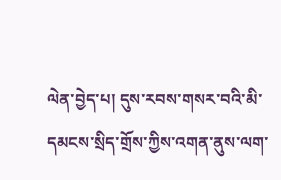ལེན་བྱེད་པ། དུས་རབས་གསར་བའི་མི་དམངས་སྲིད་གྲོས་ཀྱིས་འགན་ནུས་ལག་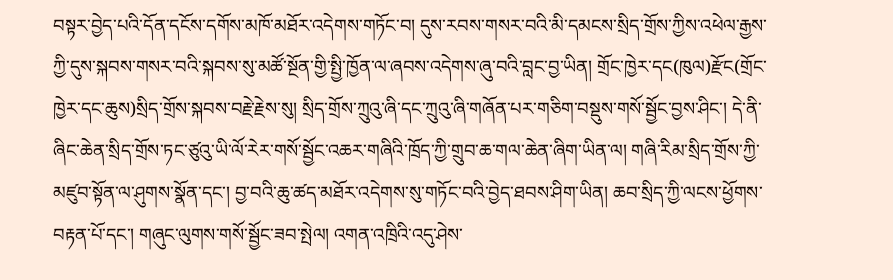བསྟར་བྱེད་པའི་དོན་དངོས་དགོས་མཁོ་མཐོར་འདེགས་གཏོང་བ། དུས་རབས་གསར་བའི་མི་དམངས་སྲིད་གྲོས་ཀྱིས་འཕེལ་རྒྱས་ཀྱི་དུས་སྐབས་གསར་བའི་སྐབས་སུ་མཚོ་སྔོན་གྱི་སྤྱི་ཁྱོན་ལ་ཞབས་འདེགས་ཞུ་བའི་བླང་བྱ་ཡིན། གྲོང་ཁྱེར་དང(ཁུལ)རྫོང(གྲོང་ཁྱེར་དང་ཆུས)སྲིད་གྲོས་སྐབས་བརྗེ་རྗེས་སུ། སྲིད་གྲོས་ཀྲུའུ་ཞི་དང་ཀྲུའུ་ཞི་གཞོན་པར་གཅིག་བསྡུས་གསོ་སྦྱོང་བྱས་ཤིང་། དེ་ནི་ཞིང་ཆེན་སྲིད་གྲོས་ཏང་ཙུའུ་ཡི་ལོ་རེར་གསོ་སྦྱོང་འཆར་གཞིའི་ཁྲོད་ཀྱི་གྲུབ་ཆ་གལ་ཆེན་ཞིག་ཡིན་ལ། གཞི་རིམ་སྲིད་གྲོས་ཀྱི་མཛུབ་སྟོན་ལ་ཤུགས་སྣོན་དང་། བྱ་བའི་ཆུ་ཚད་མཐོར་འདེགས་སུ་གཏོང་བའི་བྱེད་ཐབས་ཤིག་ཡིན། ཆབ་སྲིད་ཀྱི་ལངས་ཕྱོགས་བརྟན་པོ་དང་། གཞུང་ལུགས་གསོ་སྦྱོང་ཟབ་སྤེལ། འགན་འཁྲིའི་འདུ་ཤེས་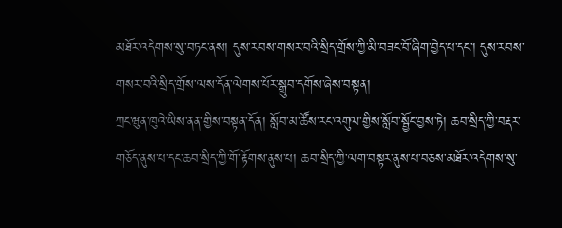མཐོར་འདེགས་སུ་བཏང་ནས། དུས་རབས་གསར་བའི་སྲིད་གྲོས་ཀྱི་མི་བཟང་བོ་ཞིག་བྱེད་པ་དང་། དུས་རབས་གསར་བའི་སྲིད་གྲོས་ལས་དོན་ལེགས་པོར་སྒྲུབ་དགོས་ཞེས་བསྟན།
ཀྲང་ཝུན་ཁུའེ་ཡིས་ནན་གྱིས་བསྟན་དོན། སློབ་མ་ཚོས་རང་འགུལ་གྱིས་སློབ་སྦྱོང་བྱས་ཏེ། ཆབ་སྲིད་ཀྱི་བརྡར་གཅོད་ནུས་པ་དང་ཆབ་སྲིད་ཀྱི་གོ་རྟོགས་ནུས་པ། ཆབ་སྲིད་ཀྱི་ལག་བསྟར་ནུས་པ་བཅས་མཐོར་འདེགས་སུ་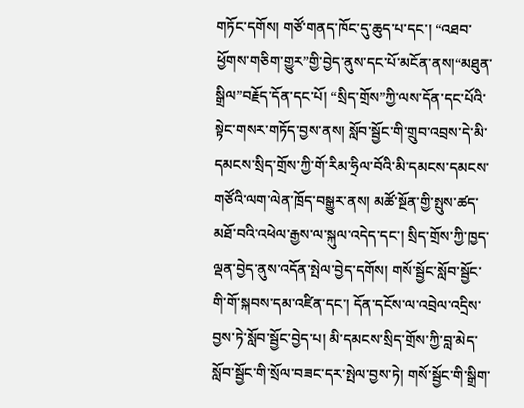གཏོང་དགོས། གཙོ་གནད་ཁོང་དུ་ཆུད་པ་དང་། “འཐབ་ཕྱོགས་གཅིག་གྱུར”གྱི་བྱེད་ནུས་དང་པོ་མངོན་ནས།“མཐུན་སྒྲིལ”བརྗོད་དོན་དང་པོ། “སྲིད་གྲོས”ཀྱི་ལས་དོན་དང་པོའི་སྟེང་གསར་གཏོད་བྱས་ནས། སློབ་སྦྱོང་གི་གྲུབ་འབྲས་དེ་མི་དམངས་སྲིད་གྲོས་ཀྱི་གོ་རིམ་ཧྲིལ་བོའི་མི་དམངས་དམངས་གཙོའི་ལག་ལེན་ཁྲོད་བསྒྱུར་ནས། མཚོ་སྔོན་གྱི་སྤུས་ཚད་མཐོ་བའི་འཕེལ་རྒྱས་ལ་སྐུལ་འདེད་དང་། སྲིད་གྲོས་ཀྱི་ཁྱད་ལྡན་བྱེད་ནུས་འདོན་སྤེལ་བྱེད་དགོས། གསོ་སྦྱོང་སློབ་སྦྱོང་གི་གོ་སྐབས་དམ་འཛིན་དང་། དོན་དངོས་ལ་འབྲེལ་འདྲིས་བྱས་ཏེ་སློབ་སྦྱོང་བྱེད་པ། མི་དམངས་སྲིད་གྲོས་ཀྱི་བླ་མེད་སློབ་སྦྱོང་གི་སྲོལ་བཟང་དར་སྤེལ་བྱས་ཏེ། གསོ་སྦྱོང་གི་སྒྲིག་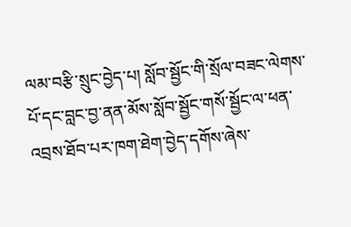ལམ་བརྩི་སྲུང་བྱེད་པ། སློབ་སྦྱོང་གི་སྲོལ་བཟང་ལེགས་པོ་དང་བླང་བྱ་ནན་མོས་སློབ་སྦྱོང་གསོ་སྦྱོང་ལ་ཕན་འབྲས་ཐོབ་པར་ཁག་ཐེག་བྱེད་དགོས་ཞེས་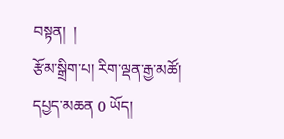བསྟན།  །
རྩོམ་སྒྲིག་པ། རིག་ལྡན་རྒྱ་མཚོ།
དཔྱད་མཆན 0 ཡོད།